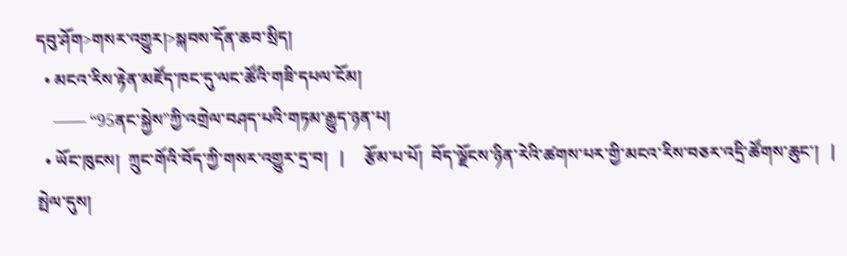དབུ་ཤོག>གསར་འགྱུར།>སྐབས་དོན་ཆབ་སྲིད།
  • མངའ་རིས་རྟེན་མཛོད་ཁང་དུ་ལང་ཚོའི་གཟི་དཔལ་ངོམ།
    —— “95ནང་སྐྱེས”ཀྱི་འགྲེལ་བཤད་པའི་གཏམ་རྒྱུད་ཉན་པ།
  • ཡོང་ཁུངས།  ཀྲུང་གོའི་བོད་ཀྱི་གསར་འགྱུར་དྲ་བ།   |     རྩོམ་པ་པོ།  བོད་ལྗོངས་ཉིན་རེའི་ཚགས་པར་གྱི་མངའ་རིས་བཅར་འདྲི་ཚོགས་ཆུང་།   |     སྤེལ་དུས།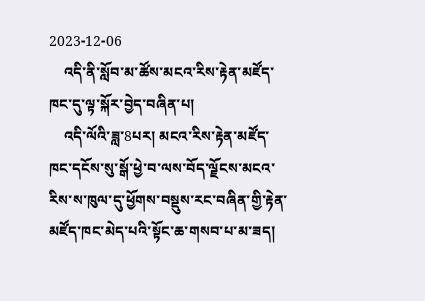2023-12-06
    འདི་ནི་སློབ་མ་ཚོས་མངའ་རིས་རྟེན་མཛོད་ཁང་དུ་ལྟ་སྐོར་བྱེད་བཞིན་པ།
    འདི་ལོའི་ཟླ་8པར། མངའ་རིས་རྟེན་མཛོད་ཁང་དངོས་སུ་སྒོ་ཕྱེ་བ་ལས་བོད་ལྗོངས་མངའ་རིས་ས་ཁུལ་དུ་ཕྱོགས་བསྡུས་རང་བཞིན་གྱི་རྟེན་མཛོད་ཁང་མེད་པའི་སྟོང་ཆ་གསབ་པ་མ་ཟད།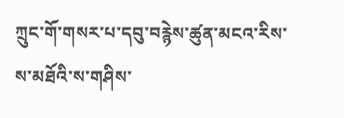ཀྲུང་གོ་གསར་པ་དབུ་བརྙེས་ཚུན་མངའ་རིས་ས་མཐོའི་ས་གཤིས་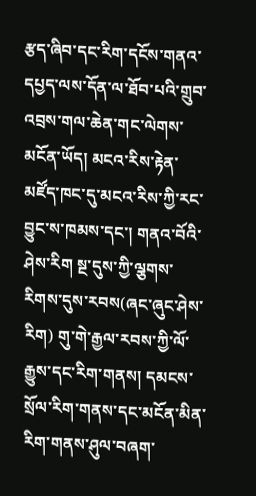རྩད་ཞིབ་དང་རིག་དངོས་གནའ་དཔྱད་ལས་དོན་ལ་ཐོབ་པའི་གྲུབ་འབྲས་གལ་ཆེན་གང་ལེགས་མངོན་ཡོད། མངའ་རིས་རྟེན་མཛོད་ཁང་དུ་མངའ་རིས་ཀྱི་རང་བྱུང་ས་ཁམས་དང་། གནའ་བོའི་ཤེས་རིག སྔ་དུས་ཀྱི་ལྕགས་རིགས་དུས་རབས(ཞང་ཞུང་ཤེས་རིག) གུ་གེ་རྒྱལ་རབས་ཀྱི་ལོ་རྒྱུས་དང་རིག་གནས། དམངས་སྲོལ་རིག་གནས་དང་མངོན་མིན་རིག་གནས་ཤུལ་བཞག་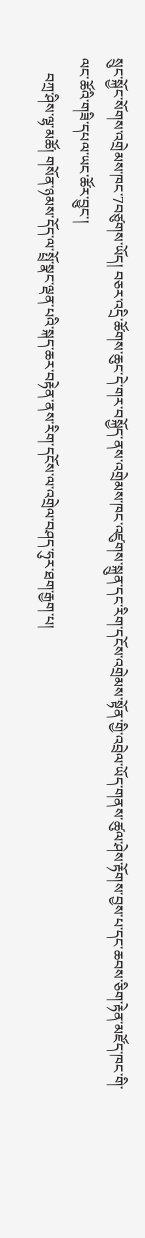སྲུང་སྐྱོང་སོགས་འགྲེམས་ཁང་7བཙུགས་ཡོད། བཅར་འདྲི་ཚོགས་ཆུང་དེ་གར་བསྐྱོད་ནས་འགྲེམས་ཁང་འཛུགས་སྐྲུན་དང་རིག་དངོས་འགྲེམས་སྟོན་གྱི་འབྲེལ་ཡོད་གནས་ཚུལ་ཤེས་རྟོགས་བྱས་པ་དང་ཆབས་ཅིག་རྟེན་མཛོད་ཁང་གི་ལང་ཚོའི་གཟི་དཔལ་ཡང་ཚོར་བྱུང་།
    བཀྲ་ཤིས་ལྷ་མཚོ། གསོན་ཉམས་དོད་ལ་སྤྲོ་སྣང་ལྡན་པའི་སྐད་ཆར་བརྟེན་ནས་རིག་དངོས་ལ་འགྲེལ་བཤད་ཧུར་ཐག་རྒྱག་པ།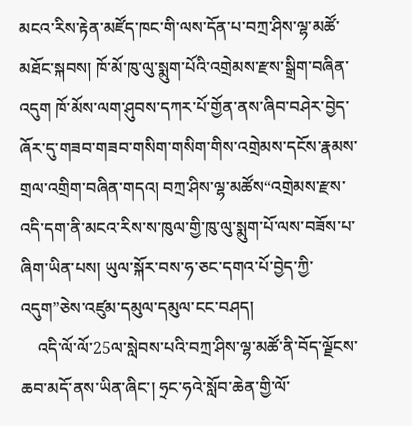མངའ་རིས་རྟེན་མཛོད་ཁང་གི་ལས་དོན་པ་བཀྲ་ཤིས་ལྷ་མཚོ་མཐོང་སྐབས། ཁོ་མོ་ཁུ་ལུ་སྨུག་པོའི་འགྲེམས་རྫས་སྒྲིག་བཞིན་འདུག ཁོ་མོས་ལག་ཤུབས་དཀར་པོ་གྱོན་ནས་ཞིབ་བཤེར་བྱེད་ཞོར་དུ་གཟབ་གཟབ་གསིག་གསིག་གིས་འགྲེམས་དངོས་རྣམས་གྲལ་འགྲིག་བཞིན་གདའ། བཀྲ་ཤིས་ལྷ་མཚོས“འགྲེམས་རྫས་འདི་དག་ནི་མངའ་རིས་ས་ཁུལ་གྱི་ཁུ་ལུ་སྨུག་པོ་ལས་བཟོས་པ་ཞིག་ཡིན་པས། ཡུལ་སྐོར་བས་ཧ་ཅང་དགའ་པོ་བྱེད་ཀྱི་འདུག”ཅེས་འཛུམ་དམུལ་དམུལ་ངང་བཤད།
    འདི་ལོ་ལོ་25ལ་སླེབས་པའི་བཀྲ་ཤིས་ལྷ་མཚོ་ནི་བོད་ལྗོངས་ཆབ་མདོ་ནས་ཡིན་ཞིང་། ཧྲང་ཧའེ་སློབ་ཆེན་གྱི་ལོ་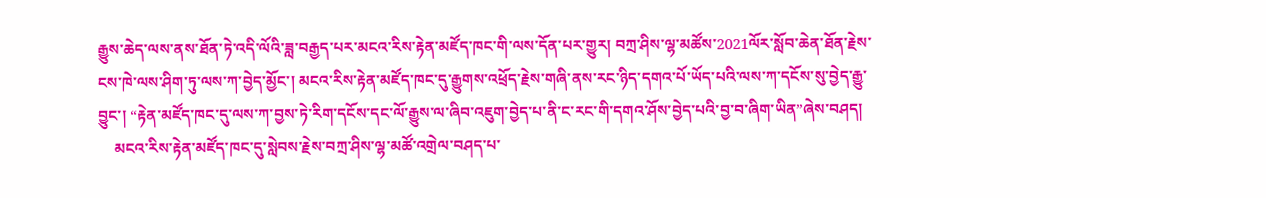རྒྱུས་ཆེད་ལས་ནས་ཐོན་ཏེ་འདི་ལོའི་ཟླ་བརྒྱད་པར་མངའ་རིས་རྟེན་མཛོད་ཁང་གི་ལས་དོན་པར་གྱུར། བཀྲ་ཤིས་ལྷ་མཚོས་2021ལོར་སློབ་ཆེན་ཐོན་རྗེས་ངས་ཁེ་ལས་ཤིག་ཏུ་ལས་ཀ་བྱེད་མྱོང་། མངའ་རིས་རྟེན་མཛོད་ཁང་དུ་རྒྱུགས་འཕྲོད་རྗེས་གཞི་ནས་རང་ཉིད་དགའ་པོ་ཡོད་པའི་ལས་ཀ་དངོས་སུ་བྱེད་རྒྱུ་བྱུང་། “རྟེན་མཛོད་ཁང་དུ་ལས་ཀ་བྱས་ཏེ་རིག་དངོས་དང་ལོ་རྒྱུས་ལ་ཞིབ་འཇུག་བྱེད་པ་ནི་ང་རང་གི་དགའ་ཤོས་བྱེད་པའི་བྱ་བ་ཞིག་ཡིན”ཞེས་བཤད།
    མངའ་རིས་རྟེན་མཛོད་ཁང་དུ་སླེབས་རྗེས་བཀྲ་ཤིས་ལྷ་མཚོ་འགྲེལ་བཤད་པ་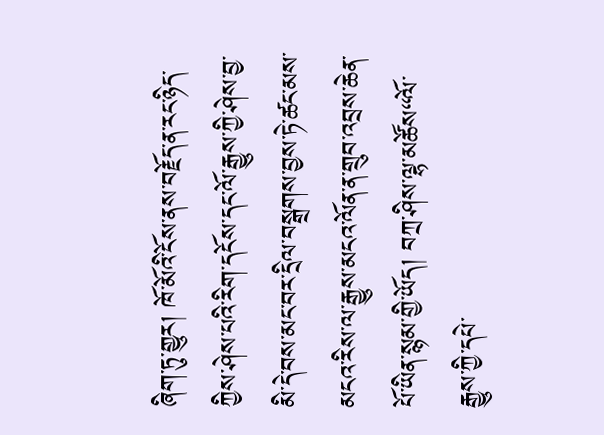ཞིག་ཏུ་གྱུར། ཁོ་མོའི་ངོས་ནས་བརྗོད་ན་རང་ཉིད་ཀྱིས་ཤེས་པའི་རིག་དངོས་དང་ལོ་རྒྱུས་ཀྱི་ཤེས་བྱ་མི་དེ་བས་མང་བར་དྲིལ་བསྒྲགས་བྱས་ཏེ་ཚང་མས་མངའ་རིས་ལ་རྒྱུས་མངའ་ལོན་ན་གྲུབ་འབྲས་ཆེན་པོ་ཡིན་སྙམ་གྱི་ཡོད། བཀྲ་ཤིས་ལྷ་མཚོས“ལོ་རྒྱུས་ཀྱི་དཔེ་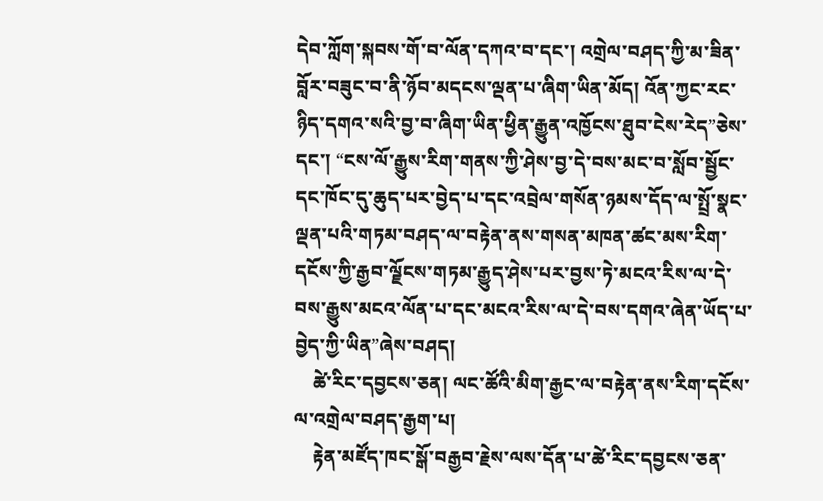དེབ་ཀློག་སྐབས་གོ་བ་ལོན་དཀའ་བ་དང་། འགྲེལ་བཤད་ཀྱི་མ་ཟིན་བློར་བཟུང་བ་ནི་ཉོབ་མདངས་ལྡན་པ་ཞིག་ཡིན་མོད། འོན་ཀྱང་རང་ཉིད་དགའ་སའི་བྱ་བ་ཞིག་ཡིན་ཕྱིན་རྒྱུན་འཁྱོངས་ཐུབ་ངེས་རེད”ཅེས་དང་། “ངས་ལོ་རྒྱུས་རིག་གནས་ཀྱི་ཤེས་བྱ་དེ་བས་མང་བ་སློབ་སྦྱོང་དང་ཁོང་དུ་ཆུད་པར་བྱེད་པ་དང་འབྲེལ་གསོན་ཉམས་དོད་ལ་སྤྲོ་སྣང་ལྡན་པའི་གཏམ་བཤད་ལ་བརྟེན་ནས་གསན་མཁན་ཚང་མས་རིག་དངོས་ཀྱི་རྒྱབ་ལྗོངས་གཏམ་རྒྱུད་ཤེས་པར་བྱས་ཏེ་མངའ་རིས་ལ་དེ་བས་རྒྱུས་མངའ་ལོན་པ་དང་མངའ་རིས་ལ་དེ་བས་དགའ་ཞེན་ཡོད་པ་བྱེད་ཀྱི་ཡིན”ཞེས་བཤད།
    ཚེ་རིང་དབྱངས་ཅན། ལང་ཚོའི་མིག་རྒྱང་ལ་བརྟེན་ནས་རིག་དངོས་ལ་འགྲེལ་བཤད་རྒྱག་པ།
    རྟེན་མཛོད་ཁང་སྒོ་བརྒྱབ་རྗེས་ལས་དོན་པ་ཚེ་རིང་དབྱངས་ཅན་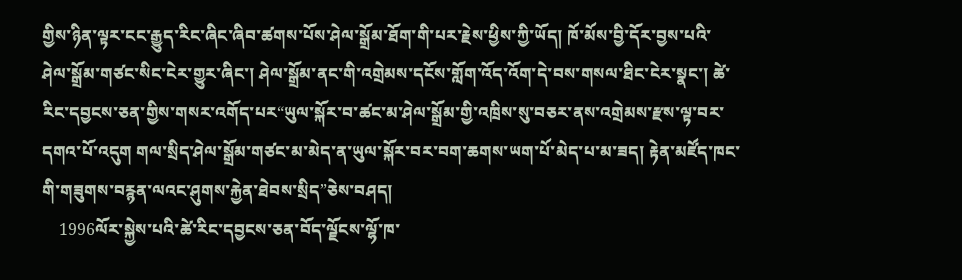གྱིས་ཉིན་ལྟར་ངང་རྒྱུད་རིང་ཞིང་ཞིབ་ཚགས་པོས་ཤེལ་སྒྲོམ་ཐོག་གི་པར་རྗེས་ཕྱིས་ཀྱི་ཡོད། ཁོ་མོས་བྱི་དོར་བྱས་པའི་ཤེལ་སྒྲོམ་གཙང་སིང་ངེར་གྱུར་ཞིང་། ཤེལ་སྒྲོམ་ནང་གི་འགྲེམས་དངོས་གློག་འོད་འོག་དེ་བས་གསལ་ཐིང་ངེར་སྣང་། ཚེ་རིང་དབྱངས་ཅན་གྱིས་གསར་འགོད་པར“ཡུལ་སྐོར་བ་ཚང་མ་ཤེལ་སྒྲོམ་གྱི་འཁྲིས་སུ་བཅར་ནས་འགྲེམས་རྫས་ལྟ་བར་དགའ་པོ་འདུག གལ་སྲིད་ཤེལ་སྒྲོམ་གཙང་མ་མེད་ན་ཡུལ་སྐོར་བར་བག་ཆགས་ཡག་པོ་མེད་པ་མ་ཟད། རྟེན་མཛོད་ཁང་གི་གཟུགས་བརྙན་ལའང་ཤུགས་རྐྱེན་ཐེབས་སྲིད”ཅེས་བཤད།
    1996ལོར་སྐྱེས་པའི་ཚེ་རིང་དབྱངས་ཅན་བོད་ལྗོངས་ལྷོ་ཁ་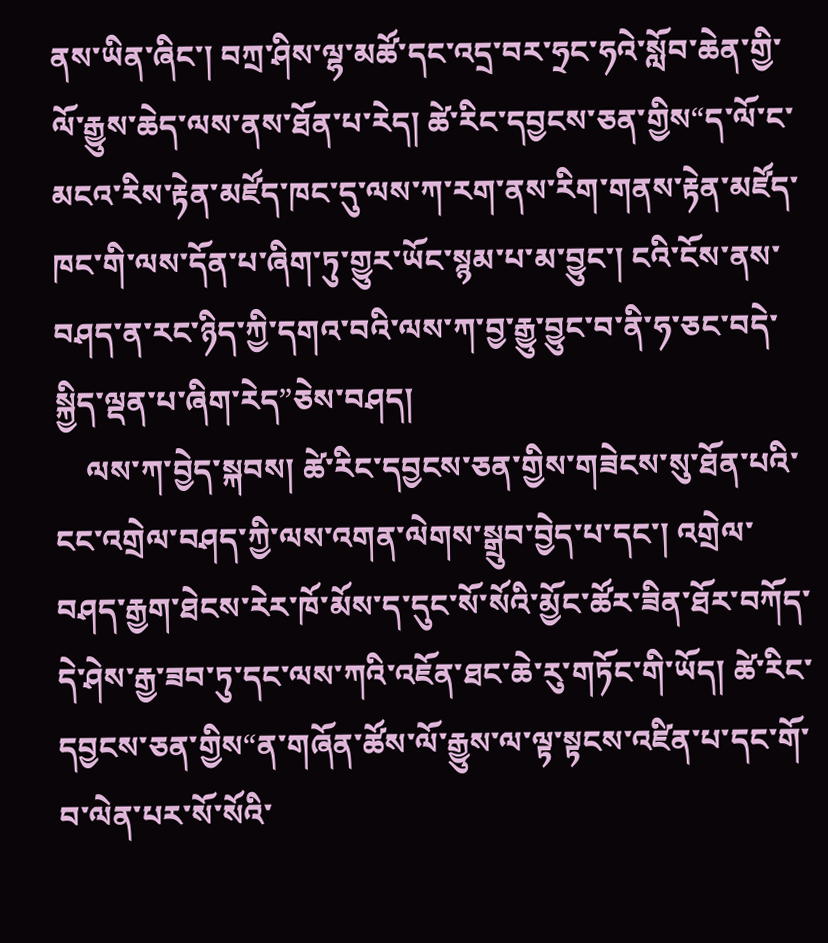ནས་ཡིན་ཞིང་། བཀྲ་ཤིས་ལྷ་མཚོ་དང་འདྲ་བར་ཧྲང་ཧའེ་སློབ་ཆེན་གྱི་ལོ་རྒྱུས་ཆེད་ལས་ནས་ཐོན་པ་རེད། ཚེ་རིང་དབྱངས་ཅན་གྱིས“ད་ལོ་ང་མངའ་རིས་རྟེན་མཛོད་ཁང་དུ་ལས་ཀ་རག་ནས་རིག་གནས་རྟེན་མཛོད་ཁང་གི་ལས་དོན་པ་ཞིག་ཏུ་གྱུར་ཡོང་སྙམ་པ་མ་བྱུང་། ངའི་ངོས་ནས་བཤད་ན་རང་ཉིད་ཀྱི་དགའ་བའི་ལས་ཀ་བྱ་རྒྱུ་བྱུང་བ་ནི་ཧ་ཅང་བདེ་སྐྱིད་ལྡན་པ་ཞིག་རེད”ཅེས་བཤད།
    ལས་ཀ་བྱེད་སྐབས། ཚེ་རིང་དབྱངས་ཅན་གྱིས་གཟེངས་སུ་ཐོན་པའི་ངང་འགྲེལ་བཤད་ཀྱི་ལས་འགན་ལེགས་སྒྲུབ་བྱེད་པ་དང་། འགྲེལ་བཤད་རྒྱག་ཐེངས་རེར་ཁོ་མོས་ད་དུང་སོ་སོའི་མྱོང་ཚོར་ཟིན་ཐོར་བཀོད་དེ་ཤེས་རྒྱ་ཟབ་ཏུ་དང་ལས་ཀའི་འཇོན་ཐང་ཆེ་རུ་གཏོང་གི་ཡོད། ཚེ་རིང་དབྱངས་ཅན་གྱིས“ན་གཞོན་ཚོས་ལོ་རྒྱུས་ལ་ལྟ་སྟངས་འཛིན་པ་དང་གོ་བ་ལེན་པར་སོ་སོའི་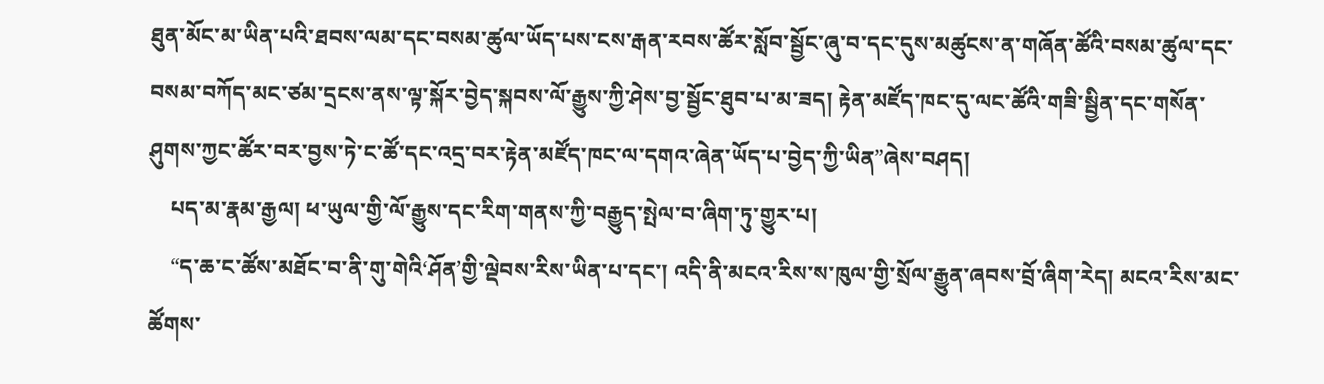ཐུན་མོང་མ་ཡིན་པའི་ཐབས་ལམ་དང་བསམ་ཚུལ་ཡོད་པས་ངས་རྒན་རབས་ཚོར་སློབ་སྦྱོང་ཞུ་བ་དང་དུས་མཚུངས་ན་གཞོན་ཚོའི་བསམ་ཚུལ་དང་བསམ་བཀོད་མང་ཙམ་དྲངས་ནས་ལྟ་སྐོར་བྱེད་སྐབས་ལོ་རྒྱུས་ཀྱི་ཤེས་བྱ་སྦྱོང་ཐུབ་པ་མ་ཟད། རྟེན་མཛོད་ཁང་དུ་ལང་ཚོའི་གཟི་སྦྱིན་དང་གསོན་ཤུགས་ཀྱང་ཚོར་བར་བྱས་ཏེ་ང་ཚོ་དང་འདྲ་བར་རྟེན་མཛོད་ཁང་ལ་དགའ་ཞེན་ཡོད་པ་བྱེད་ཀྱི་ཡིན”ཞེས་བཤད།
    པད་མ་རྣམ་རྒྱལ། ཕ་ཡུལ་གྱི་ལོ་རྒྱུས་དང་རིག་གནས་ཀྱི་བརྒྱུད་སྤེལ་བ་ཞིག་ཏུ་གྱུར་པ།
    “ད་ཆ་ང་ཚོས་མཐོང་བ་ནི་གུ་གེའི‘ཤོན’གྱི་ལྡེབས་རིས་ཡིན་པ་དང་། འདི་ནི་མངའ་རིས་ས་ཁུལ་གྱི་སྲོལ་རྒྱུན་ཞབས་བྲོ་ཞིག་རེད། མངའ་རིས་མང་ཚོགས་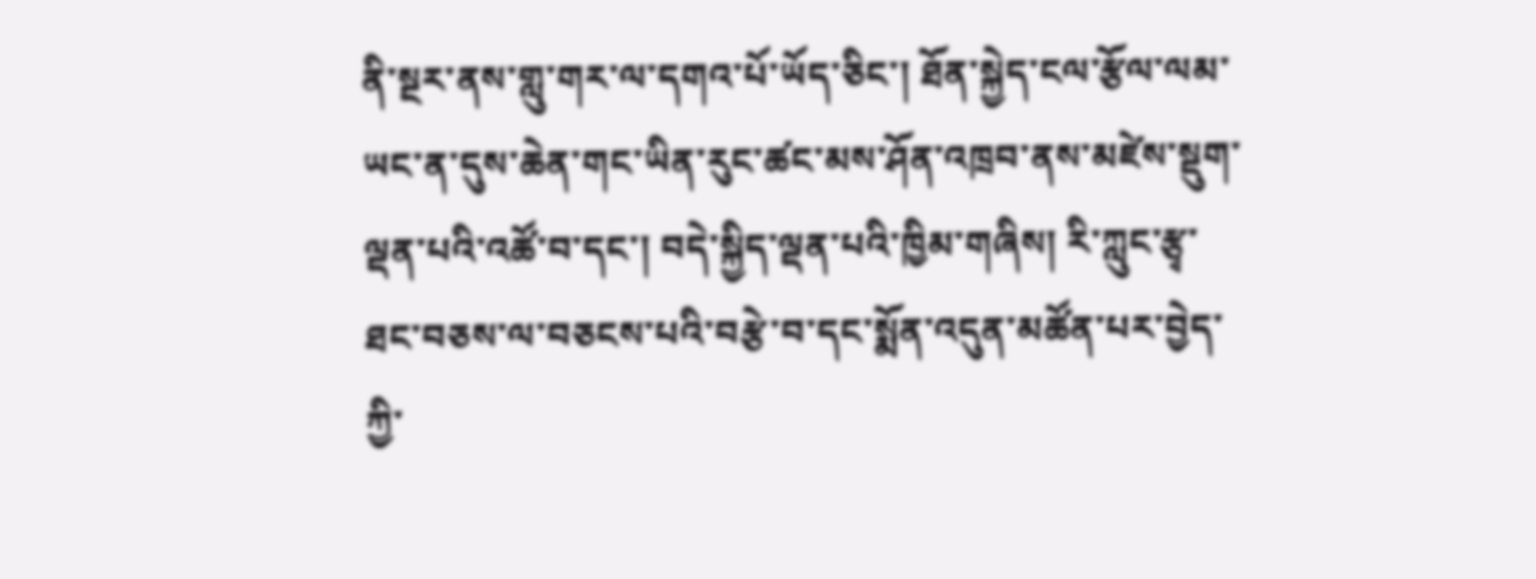ནི་སྔར་ནས་གླུ་གར་ལ་དགའ་པོ་ཡོད་ཅིང་། ཐོན་སྐྱེད་ངལ་རྩོལ་ལམ་ཡང་ན་དུས་ཆེན་གང་ཡིན་རུང་ཚང་མས་ཤོན་འཁྲབ་ནས་མཛེས་སྡུག་ལྡན་པའི་འཚོ་བ་དང་། བདེ་སྐྱིད་ལྡན་པའི་ཁྱིམ་གཞིས། རི་ཀླུང་རྩྭ་ཐང་བཅས་ལ་བཅངས་པའི་བརྩེ་བ་དང་སྨོན་འདུན་མཚོན་པར་བྱེད་ཀྱི་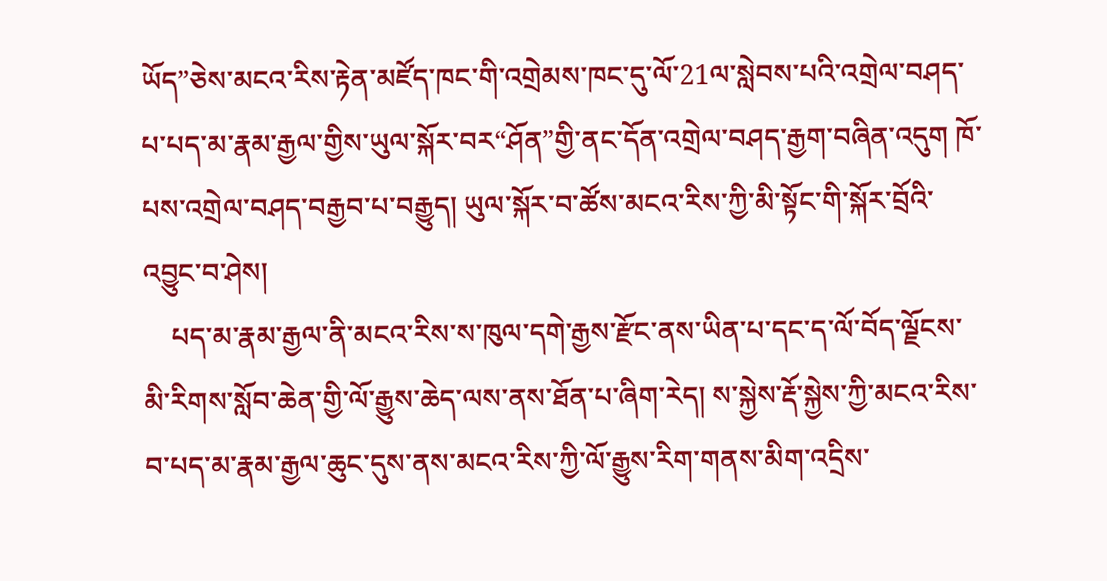ཡོད”ཅེས་མངའ་རིས་རྟེན་མཛོད་ཁང་གི་འགྲེམས་ཁང་དུ་ལོ་21ལ་སླེབས་པའི་འགྲེལ་བཤད་པ་པད་མ་རྣམ་རྒྱལ་གྱིས་ཡུལ་སྐོར་བར“ཤོན”གྱི་ནང་དོན་འགྲེལ་བཤད་རྒྱག་བཞིན་འདུག ཁོ་པས་འགྲེལ་བཤད་བརྒྱབ་པ་བརྒྱུད། ཡུལ་སྐོར་བ་ཚོས་མངའ་རིས་ཀྱི་མི་སྟོང་གི་སྐོར་བྲོའི་འབྱུང་བ་ཤེས།
    པད་མ་རྣམ་རྒྱལ་ནི་མངའ་རིས་ས་ཁུལ་དགེ་རྒྱས་རྫོང་ནས་ཡིན་པ་དང་ད་ལོ་བོད་ལྗོངས་མི་རིགས་སློབ་ཆེན་གྱི་ལོ་རྒྱུས་ཆེད་ལས་ནས་ཐོན་པ་ཞིག་རེད། ས་སྐྱེས་རྡོ་སྐྱེས་ཀྱི་མངའ་རིས་བ་པད་མ་རྣམ་རྒྱལ་ཆུང་དུས་ནས་མངའ་རིས་ཀྱི་ལོ་རྒྱུས་རིག་གནས་མིག་འདྲིས་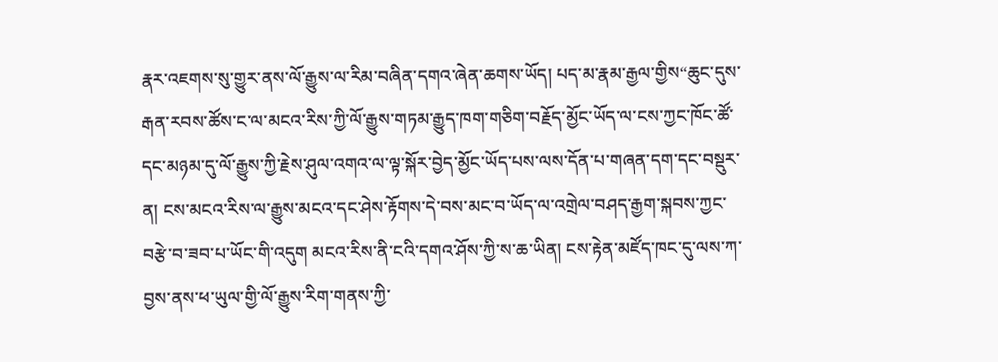རྣར་འཇགས་སུ་གྱུར་ནས་ལོ་རྒྱུས་ལ་རིམ་བཞིན་དགའ་ཞེན་ཆགས་ཡོད། པད་མ་རྣམ་རྒྱལ་གྱིས“ཆུང་དུས་རྒན་རབས་ཚོས་ང་ལ་མངའ་རིས་ཀྱི་ལོ་རྒྱུས་གཏམ་རྒྱུད་ཁག་གཅིག་བརྗོད་མྱོང་ཡོད་ལ་ངས་ཀྱང་ཁོང་ཚོ་དང་མཉམ་དུ་ལོ་རྒྱུས་ཀྱི་རྗེས་ཤུལ་འགའ་ལ་ལྟ་སྐོར་བྱེད་མྱོང་ཡོད་པས་ལས་དོན་པ་གཞན་དག་དང་བསྡུར་ན། ངས་མངའ་རིས་ལ་རྒྱུས་མངའ་དང་ཤེས་རྟོགས་དེ་བས་མང་བ་ཡོད་ལ་འགྲེལ་བཤད་རྒྱག་སྐབས་ཀྱང་བརྩེ་བ་ཟབ་པ་ཡོང་གི་འདུག མངའ་རིས་ནི་ངའི་དགའ་ཤོས་ཀྱི་ས་ཆ་ཡིན། ངས་རྟེན་མཛོད་ཁང་དུ་ལས་ཀ་བྱས་ནས་ཕ་ཡུལ་གྱི་ལོ་རྒྱུས་རིག་གནས་ཀྱི་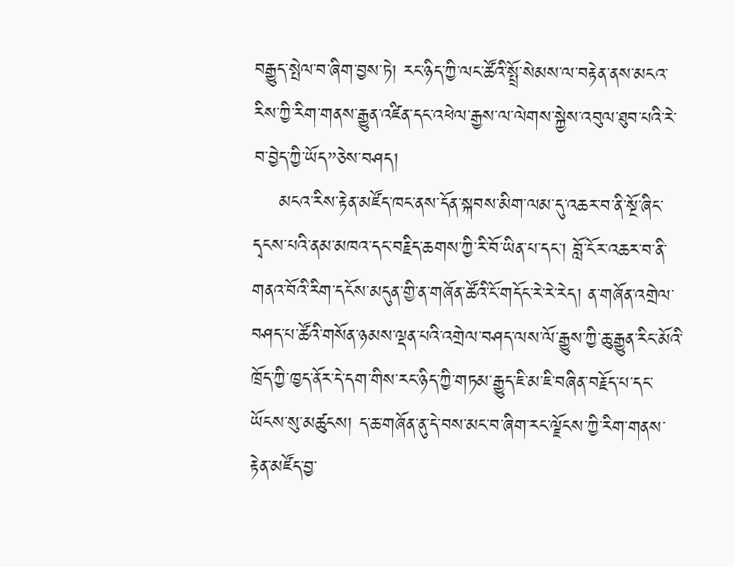བརྒྱུད་སྤེལ་བ་ཞིག་བྱས་ཏེ། རང་ཉིད་ཀྱི་ལང་ཚོའི་སྤྲོ་སེམས་ལ་བརྟེན་ནས་མངའ་རིས་ཀྱི་རིག་གནས་རྒྱུན་འཛིན་དང་འཕེལ་རྒྱས་ལ་ལེགས་སྐྱེས་འབུལ་ཐུབ་པའི་རེ་བ་བྱེད་ཀྱི་ཡོད”ཅེས་བཤད།
    མངའ་རིས་རྟེན་མཛོད་ཁང་ནས་དོན་སྐབས་མིག་ལམ་དུ་འཆར་བ་ནི་སྔོ་ཞིང་དྭངས་པའི་ནམ་མཁའ་དང་བརྗིད་ཆགས་ཀྱི་རི་བོ་ཡིན་པ་དང་། བློ་ངོར་འཆར་བ་ནི་གནའ་བོའི་རིག་དངོས་མདུན་གྱི་ན་གཞོན་ཚོའི་ངོ་གདོང་རེ་རེ་རེད། ན་གཞོན་འགྲེལ་བཤད་པ་ཚོའི་གསོན་ཉམས་ལྡན་པའི་འགྲེལ་བཤད་ལས་ལོ་རྒྱུས་ཀྱི་ཆུ་རྒྱུན་རིང་མོའི་ཁྲོད་ཀྱི་ཁྱད་ནོར་དེ་དག་གིས་རང་ཉིད་ཀྱི་གཏམ་རྒྱུད་ཇི་མ་ཇི་བཞིན་བརྗོད་པ་དང་ཡོངས་སུ་མཚུངས། ད་ཆ་གཞོན་ནུ་དེ་བས་མང་བ་ཞིག་རང་ལྗོངས་ཀྱི་རིག་གནས་རྟེན་མཛོད་བྱ་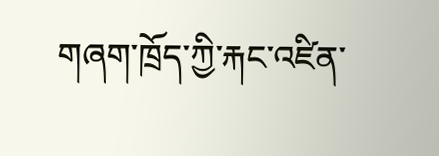གཞག་ཁྲོད་ཀྱི་རྐང་འཛིན་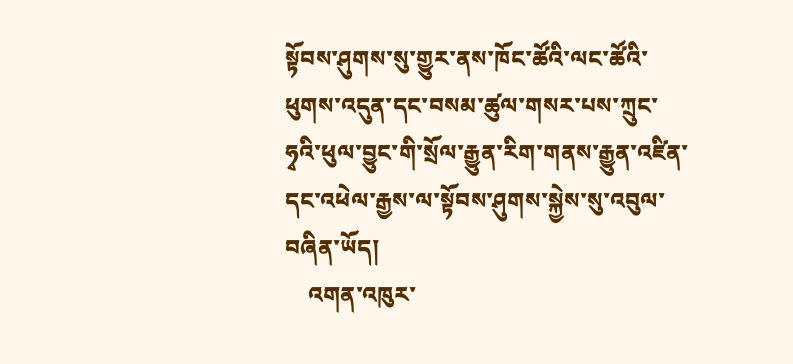སྟོབས་ཤུགས་སུ་གྱུར་ནས་ཁོང་ཚོའི་ལང་ཚོའི་ཕུགས་འདུན་དང་བསམ་ཚུལ་གསར་པས་ཀྲུང་ཧྭའི་ཕུལ་བྱུང་གི་སྲོལ་རྒྱུན་རིག་གནས་རྒྱུན་འཛིན་དང་འཕེལ་རྒྱས་ལ་སྟོབས་ཤུགས་སྐྱེས་སུ་འབུལ་བཞིན་ཡོད།
    འགན་འཁུར་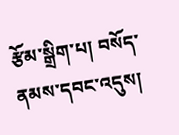རྩོམ་སྒྲིག་པ། བསོད་ནམས་དབང་འདུས།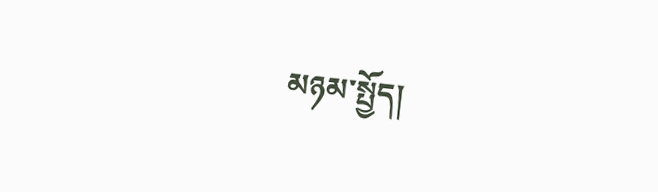མཉམ་སྤྱོད།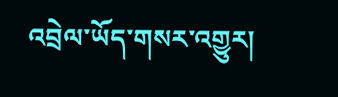འབྲེལ་ཡོད་གསར་འགྱུར།